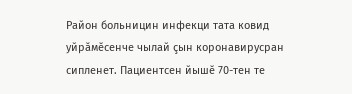Район больницин инфекци тата ковид уйрăмĕсенче чылай çын коронавирусран сипленет. Пациентсен йышĕ 70-тен те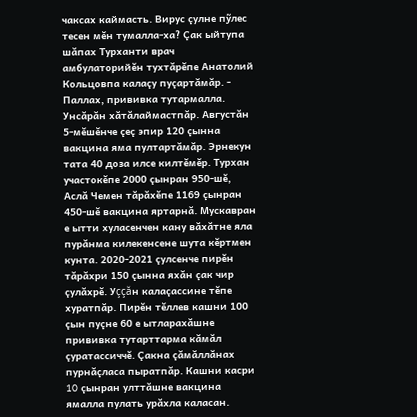чаксах каймасть. Вирус çулне пỹлес тесен мĕн тумалла-ха? Çак ыйтупа шăпах Турханти врач амбулаторийĕн тухтăрĕпе Анатолий Кольцовпа калаçу пуçартăмăр. - Паллах, прививка тутармалла. Унсăрăн хăтăлаймастпăр. Августăн 5-мĕшĕнче çеç эпир 120 çынна вакцина яма пултартăмăр. Эрнекун тата 40 доза илсе килтĕмĕр. Турхан участокĕпе 2000 çынран 950-шĕ, Аслă Чемен тăрăхĕпе 1169 çынран 450-шĕ вакцина яртарнă. Мускавран е ытти хуласенчен кану вăхăтне яла пурăнма килекенсене шута кĕртмен кунта. 2020-2021 çулсенче пирĕн тăрăхри 150 çынна яхăн çак чир çулăхрĕ. Уççăн калаçассине тĕпе хуратпăр. Пирĕн тĕллев кашни 100 çын пуçне 60 е ытларахăшне прививка тутарттарма кăмăл çуратассиччĕ. Çакна çăмăллăнах пурнăçласа пыратпăр. Кашни касри 10 çынран улттăшне вакцина ямалла пулать урăхла каласан.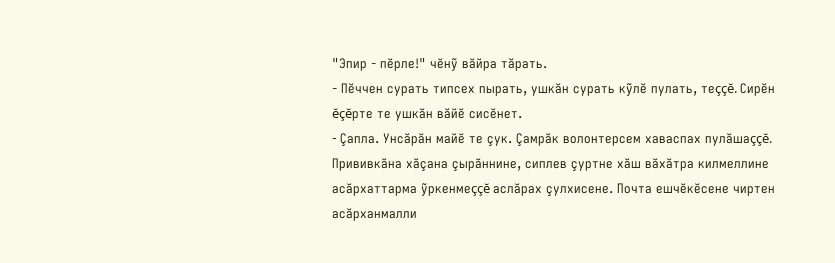"Эпир - пĕрле!" чĕнỹ вăйра тăрать.
- Пĕччен сурать типсех пырать, ушкăн сурать кỹлĕ пулать, теççĕ. Сирĕн ĕçĕрте те ушкăн вăйĕ сисĕнет.
- Çапла. Унсăрăн майĕ те çук. Çамрăк волонтерсем хаваспах пулăшаççĕ. Прививкăна хăçана çырăннине, сиплев çуртне хăш вăхăтра килмеллине асăрхаттарма ỹркенмеççĕ аслăрах çулхисене. Почта ешчĕкĕсене чиртен асăрханмалли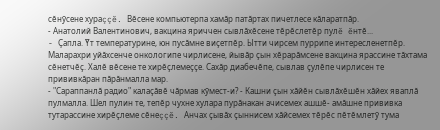сĕнỹсене хураççĕ. Вĕсене компьютерпа хамăр патăртах пичетлесе кăларатпăр.
- Анатолий Валентинович, вакцина яриччен сывлăхĕсене тĕрĕслетĕр пулĕ ĕнтĕ...
- Çапла. Ỹт температурине, юн пусăмне виçетпĕр. Ытти чирсем пуррипе интересленетпĕр. Маларахри уйăхсенче онкологипе чирлисене, йывăр çын хĕрарăмсене вакцина ярассине тăхтама сĕнетчĕç. Халĕ вĕсене те хирĕçлемеççе. Сахăр диабечĕпе, сывлав çулĕпе чирлисен те прививкăран пăрăнмалла мар.
- "Сараппанлă радио" калаçăвĕ чăрмав кỹмест-и? - Кашни çын хăйĕн сывлăхĕшĕн хăйех яваплă пулмалла. Шел пулин те, тепĕр чухне хулара пурăнакан ачисемех ашшĕ- амăшне прививка тутарассине хирĕçлеме сĕнеççĕ. Анчах çывăх çыннисем хăйсемех тĕрĕс пĕтĕмлетỹ тума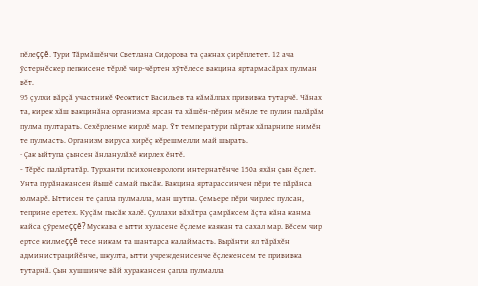пĕлеççĕ. Тури Тăрмăшĕнчи Светлана Сидорова та çакнах çирĕплетет. 12 ача ỹстернĕскер пепкисене тĕрлĕ чир-чĕртен хỹтĕлесе вакцина яртармасăрах пулман вĕт.
95 çулхи вăрçă участникĕ Феоктист Васильев та кăмăлпах прививка тутарчĕ. Чăнах та, кирек хăш вакцинăна организма ярсан та хăшĕн-пĕрин мĕнле те пулин палăрăм пулма пултарать. Сехĕрленме кирлĕ мар. Ỹт температури пăртак хăпарнипе нимĕн те пулмасть. Организм вируса хирĕç кĕрешмелли май шырать.
- Çак ыйтупа çынсен ăнланулăхĕ кирлех ĕнтĕ.
- Тĕрĕс палăртатăр. Турханти психоневрологи интернатĕнче 150а яхăн çын ĕçлет. Унта пурăнакансен йышĕ самай пысăк. Вакцина яртарассинчен пĕри те пăрăнса юлмарĕ. Ыттисен те çапла пулмалла, ман шутпа. Çемьере пĕри чирлес пулсан, теприне еретех. Куçăм пысăк халĕ. Çуллахи вăхăтра çамрăксем ăçта кăна канма кайса çỹремеççĕ? Мускава е ытти хуласене ĕçлеме каякан та сахал мар. Вĕсем чир ертсе килмеççĕ тесе никам та шантарса калаймасть. Вырăнти ял тăрăхĕн администрацийĕнче, шкулта, ытти учрежденисенче ĕçлекенсем те прививка тутарнă. Çын хушшинче вăй хуракансен çапла пулмалла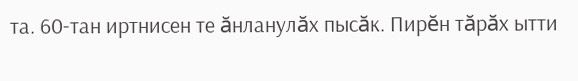та. 60-тан иртнисен те ăнланулăх пысăк. Пирĕн тăрăх ытти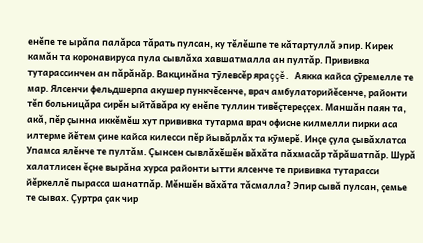енĕпе те ырăпа палăрса тăрать пулсан, ку тĕлĕшпе те кăтартуллă эпир. Кирек камăн та коронавируса пула сывлăха хавшатмалла ан пултăр. Прививка тутарассинчен ан пăрăнăр. Вакцинăна тỹлевсĕр яраççĕ. Аякка кайса çỹремелле те мар. Ялсенчи фельдшерпа акушер пункчĕсенче, врач амбулаторийĕсенче, районти тĕп больницăра сирĕн ыйтăвăра ку енĕпе туллин тивĕçтереççех. Маншăн паян та, акă, пĕр çынна иккĕмĕш хут прививка тутарма врач офисне килмелли пирки аса илтерме йĕтем çине кайса килесси пĕр йывăрлăх та кỹмерĕ. Инçе çула çывăхлатса Упамса ялĕнче те пултăм. Çынсен сывлăхĕшĕн вăхăта пăхмасăр тăрăшатпăр. Шурă халатлисен ĕçне вырăна хурса районти ытти ялсенче те прививка тутарасси йĕркеллĕ пырасса шанатпăр. Мĕншĕн вăхăта тăсмалла? Эпир сывă пулсан, çемье те сывах. Çуртра çак чир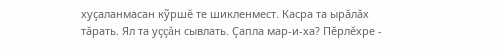хуçаланмасан кỹршĕ те шикленмест. Касра та ырăлăх тăрать. Ял та уççăн сывлать. Çапла мар-и-ха? Пĕрлĕхре -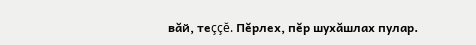вăй, теççĕ. Пĕрлех, пĕр шухăшлах пулар.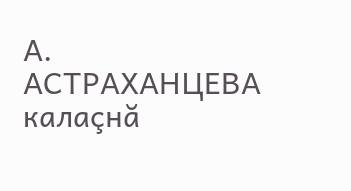А. АСТРАХАНЦЕВА калаçнă